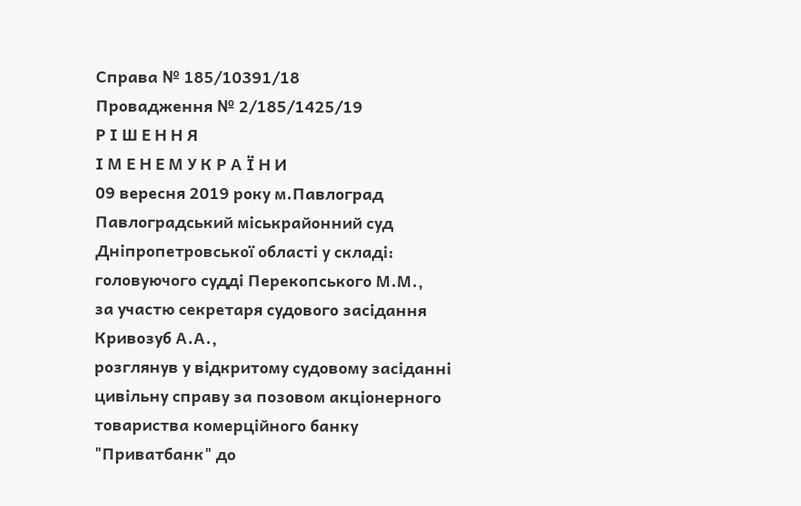Справа № 185/10391/18
Провадження № 2/185/1425/19
Р І Ш Е Н Н Я
І М Е Н Е М У К Р А Ї Н И
09 вересня 2019 року м.Павлоград
Павлоградський міськрайонний суд Дніпропетровської області у складі:
головуючого судді Перекопського М.М.,
за участю секретаря судового засідання Кривозуб А.А.,
розглянув у відкритому судовому засіданні цивільну справу за позовом акціонерного товариства комерційного банку "Приватбанк" до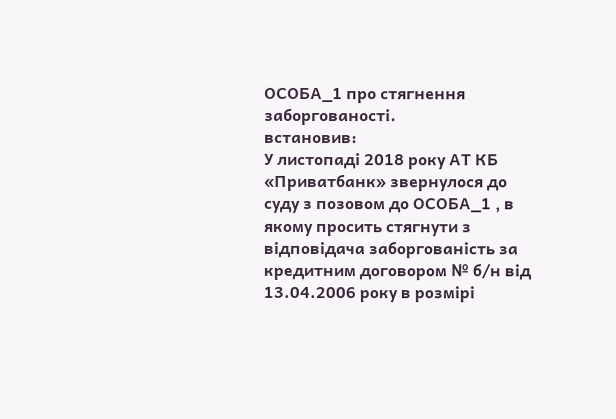ОСОБА_1 про стягнення заборгованості.
встановив:
У листопаді 2018 року АТ КБ «Приватбанк» звернулося до суду з позовом до ОСОБА_1 , в якому просить стягнути з відповідача заборгованість за кредитним договором № б/н від 13.04.2006 року в розмірі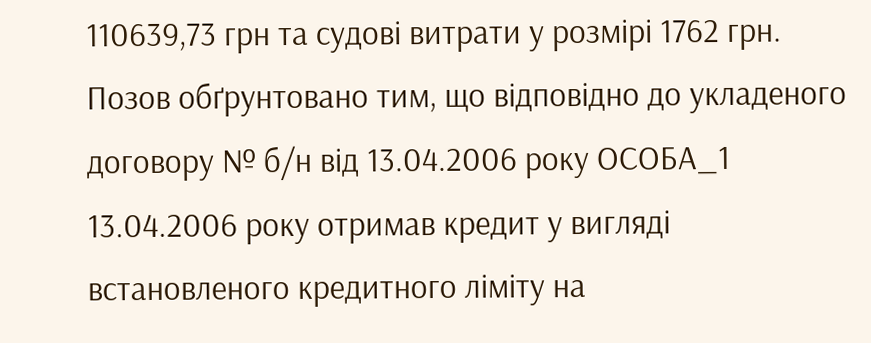110639,73 грн та судові витрати у розмірі 1762 грн.
Позов обґрунтовано тим, що відповідно до укладеного договору № б/н від 13.04.2006 року ОСОБА_1 13.04.2006 року отримав кредит у вигляді встановленого кредитного ліміту на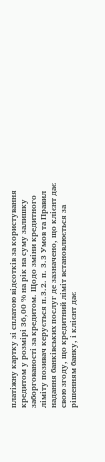платіжну картку зі сплатою відсотків за користування кредитом у розмірі 36,00 % на рік на суму залишку заборгованості за кредитом. Щодо зміни кредитного ліміту позивач керується п.3.2. п. 3.3 Умов та Правил надання банківських послуг де зазначено, що клієнт дає свою згоду, що кредитний ліміт встановлюється за рішенням банку, і клієнт дає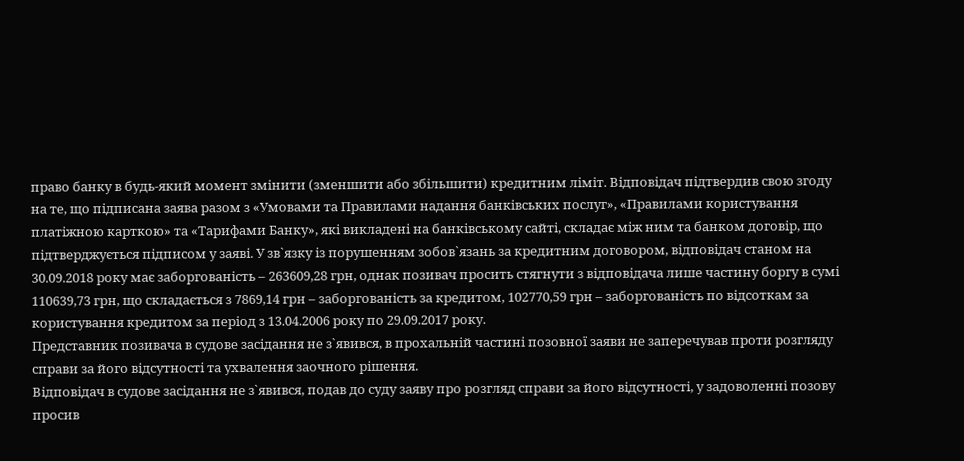право банку в будь-який момент змінити (зменшити або збільшити) кредитним ліміт. Відповідач підтвердив свою згоду на те, що підписана заява разом з «Умовами та Правилами надання банківських послуг», «Правилами користування платіжною карткою» та «Тарифами Банку», які викладені на банківському сайті, складає між ним та банком договір, що підтверджується підписом у заяві. У зв`язку із порушенням зобов`язань за кредитним договором, відповідач станом на 30.09.2018 року має заборгованість – 263609,28 грн, однак позивач просить стягнути з відповідача лише частину боргу в сумі 110639,73 грн, що складається з 7869,14 грн – заборгованість за кредитом, 102770,59 грн – заборгованість по відсоткам за користування кредитом за період з 13.04.2006 року по 29.09.2017 року.
Представник позивача в судове засідання не з`явився, в прохальній частині позовної заяви не заперечував проти розгляду справи за його відсутності та ухвалення заочного рішення.
Відповідач в судове засідання не з`явився, подав до суду заяву про розгляд справи за його відсутності, у задоволенні позову просив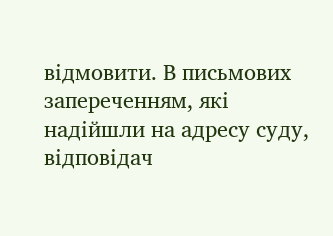відмовити. В письмових запереченням, які надійшли на адресу суду, відповідач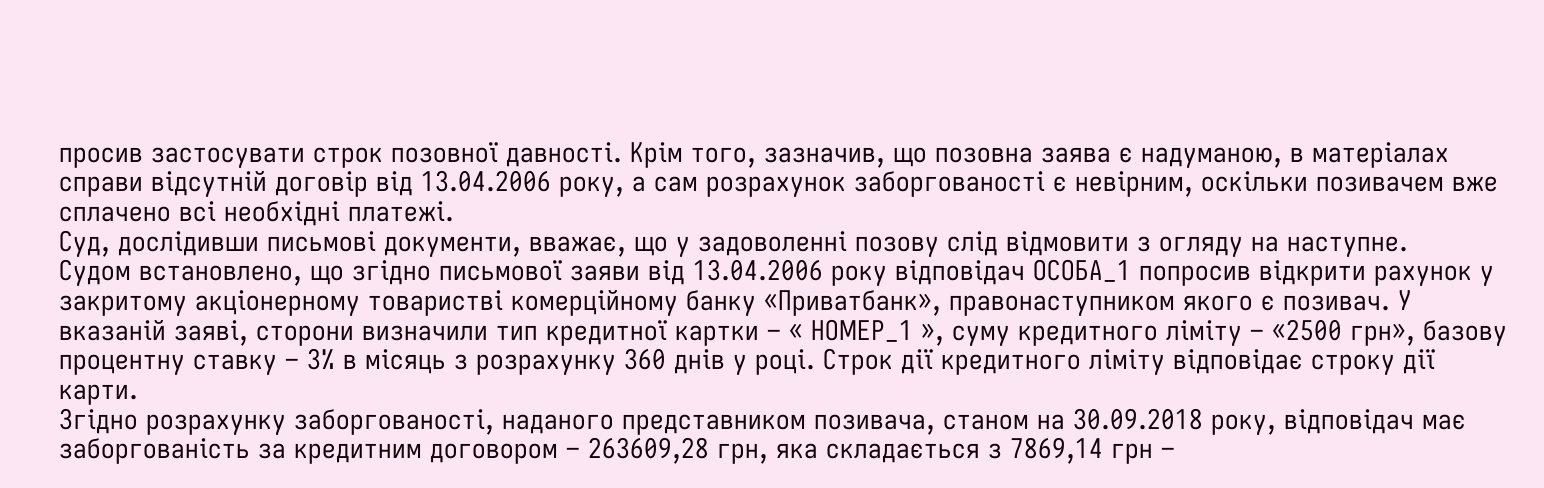просив застосувати строк позовної давності. Крім того, зазначив, що позовна заява є надуманою, в матеріалах справи відсутній договір від 13.04.2006 року, а сам розрахунок заборгованості є невірним, оскільки позивачем вже сплачено всі необхідні платежі.
Суд, дослідивши письмові документи, вважає, що у задоволенні позову слід відмовити з огляду на наступне.
Судом встановлено, що згідно письмової заяви від 13.04.2006 року відповідач ОСОБА_1 попросив відкрити рахунок у закритому акціонерному товаристві комерційному банку «Приватбанк», правонаступником якого є позивач. У вказаній заяві, сторони визначили тип кредитної картки – « НОМЕР_1 », суму кредитного ліміту – «2500 грн», базову процентну ставку – 3% в місяць з розрахунку 360 днів у році. Строк дії кредитного ліміту відповідає строку дії карти.
Згідно розрахунку заборгованості, наданого представником позивача, станом на 30.09.2018 року, відповідач має заборгованість за кредитним договором – 263609,28 грн, яка складається з 7869,14 грн –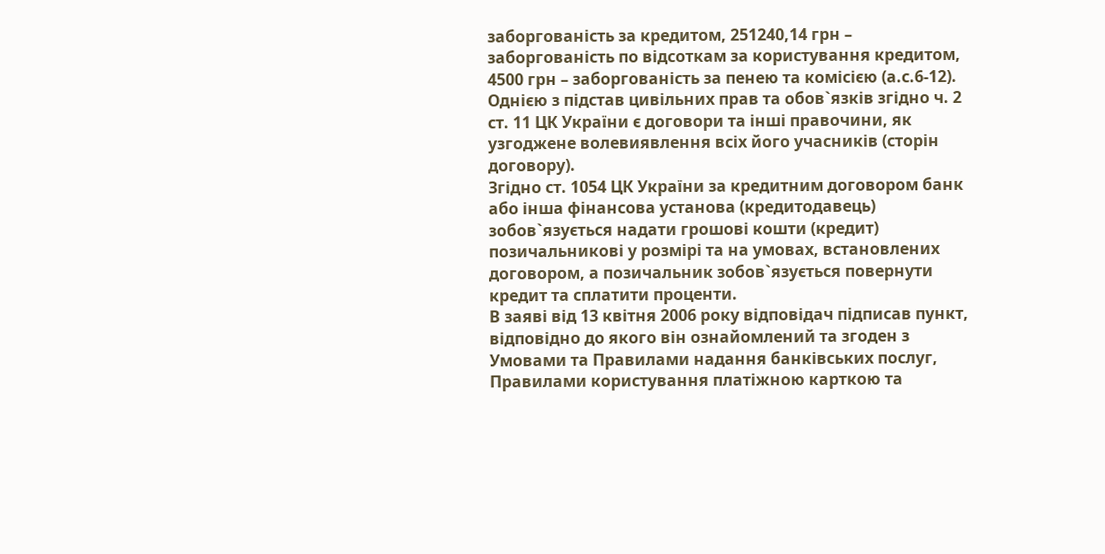заборгованість за кредитом, 251240,14 грн – заборгованість по відсоткам за користування кредитом, 4500 грн – заборгованість за пенею та комісією (а.с.6-12).
Однією з підстав цивільних прав та обов`язків згідно ч. 2 ст. 11 ЦК України є договори та інші правочини, як узгоджене волевиявлення всіх його учасників (сторін договору).
Згідно ст. 1054 ЦК України за кредитним договором банк або інша фінансова установа (кредитодавець) зобов`язується надати грошові кошти (кредит) позичальникові у розмірі та на умовах, встановлених договором, а позичальник зобов`язується повернути кредит та сплатити проценти.
В заяві від 13 квітня 2006 року відповідач підписав пункт, відповідно до якого він ознайомлений та згоден з Умовами та Правилами надання банківських послуг, Правилами користування платіжною карткою та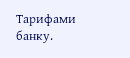Тарифами банку.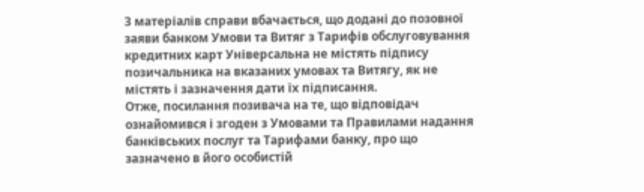З матеріалів справи вбачається, що додані до позовної заяви банком Умови та Витяг з Тарифів обслуговування кредитних карт Універсальна не містять підпису позичальника на вказаних умовах та Витягу, як не містять і зазначення дати їх підписання.
Отже, посилання позивача на те, що відповідач ознайомився і згоден з Умовами та Правилами надання банківських послуг та Тарифами банку, про що зазначено в його особистій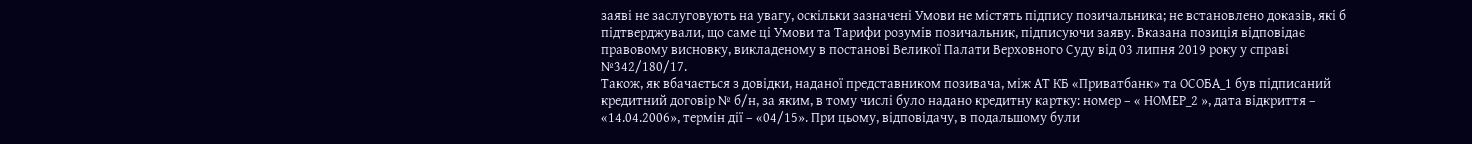заяві не заслуговують на увагу, оскільки зазначені Умови не містять підпису позичальника; не встановлено доказів, які б підтверджували, що саме ці Умови та Тарифи розумів позичальник, підписуючи заяву. Вказана позиція відповідає правовому висновку, викладеному в постанові Великої Палати Верховного Суду від 03 липня 2019 року у справі №342/180/17.
Також, як вбачається з довідки, наданої представником позивача, між АТ КБ «Приватбанк» та ОСОБА_1 був підписаний кредитний договір № б/н, за яким, в тому числі було надано кредитну картку: номер – « НОМЕР_2 », дата відкриття – «14.04.2006», термін дії – «04/15». При цьому, відповідачу, в подальшому були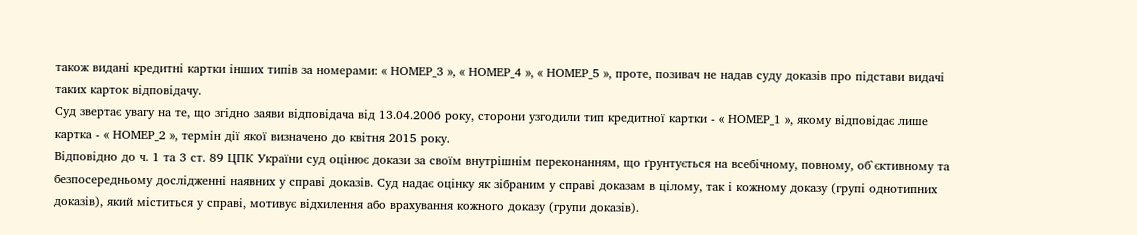також видані кредитні картки інших типів за номерами: « НОМЕР_3 », « НОМЕР_4 », « НОМЕР_5 », проте, позивач не надав суду доказів про підстави видачі таких карток відповідачу.
Суд звертає увагу на те, що згідно заяви відповідача від 13.04.2006 року, сторони узгодили тип кредитної картки - « НОМЕР_1 », якому відповідає лише картка - « НОМЕР_2 », термін дії якої визначено до квітня 2015 року.
Відповідно до ч. 1 та 3 ст. 89 ЦПК України суд оцінює докази за своїм внутрішнім переконанням, що ґрунтується на всебічному, повному, об`єктивному та безпосередньому дослідженні наявних у справі доказів. Суд надає оцінку як зібраним у справі доказам в цілому, так і кожному доказу (групі однотипних доказів), який міститься у справі, мотивує відхилення або врахування кожного доказу (групи доказів).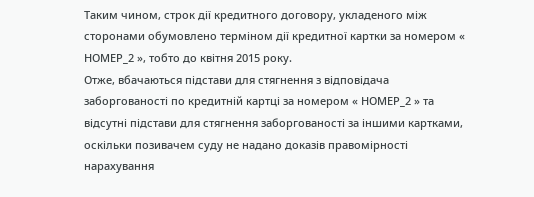Таким чином, строк дії кредитного договору, укладеного між сторонами обумовлено терміном дії кредитної картки за номером « НОМЕР_2 », тобто до квітня 2015 року.
Отже, вбачаються підстави для стягнення з відповідача заборгованості по кредитній картці за номером « НОМЕР_2 » та відсутні підстави для стягнення заборгованості за іншими картками, оскільки позивачем суду не надано доказів правомірності нарахування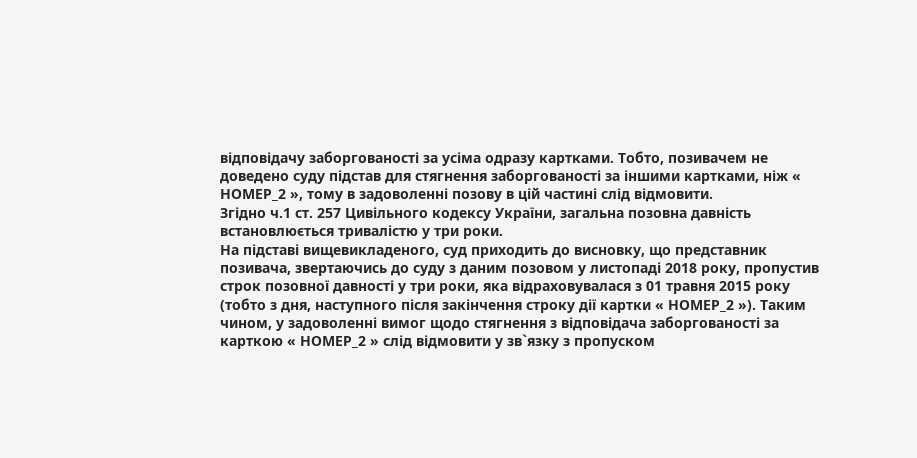відповідачу заборгованості за усіма одразу картками. Тобто, позивачем не доведено суду підстав для стягнення заборгованості за іншими картками, ніж « НОМЕР_2 », тому в задоволенні позову в цій частині слід відмовити.
Згідно ч.1 ст. 257 Цивільного кодексу України, загальна позовна давність встановлюється тривалістю у три роки.
На підставі вищевикладеного, суд приходить до висновку, що представник позивача, звертаючись до суду з даним позовом у листопаді 2018 року, пропустив строк позовної давності у три роки, яка відраховувалася з 01 травня 2015 року (тобто з дня, наступного після закінчення строку дії картки « НОМЕР_2 »). Таким чином, у задоволенні вимог щодо стягнення з відповідача заборгованості за карткою « НОМЕР_2 » слід відмовити у зв`язку з пропуском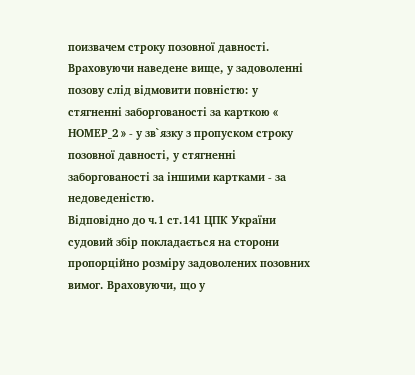поизвачем строку позовної давності.
Враховуючи наведене вище, у задоволенні позову слід відмовити повністю: у стягненні заборгованості за карткою « НОМЕР_2 » - у зв`язку з пропуском строку позовної давності, у стягненні заборгованості за іншими картками - за недоведеністю.
Відповідно до ч.1 ст.141 ЦПК України судовий збір покладається на сторони пропорційно розміру задоволених позовних вимог. Враховуючи, що у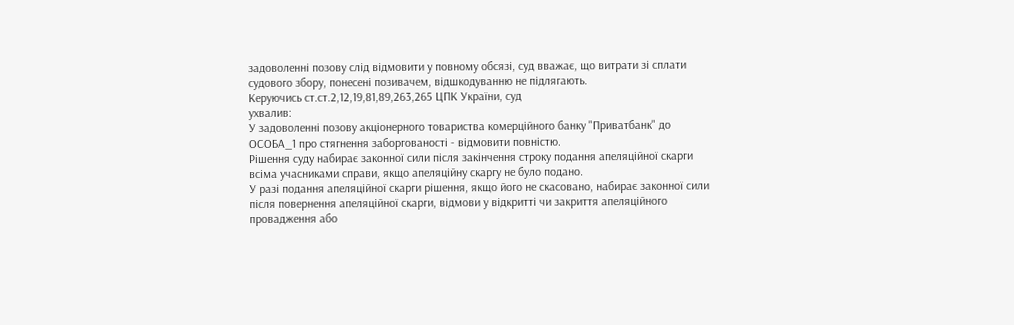задоволенні позову слід відмовити у повному обсязі, суд вважає, що витрати зі сплати судового збору, понесені позивачем, відшкодуванню не підлягають.
Керуючись ст.ст.2,12,19,81,89,263,265 ЦПК України, суд
ухвалив:
У задоволенні позову акціонерного товариства комерційного банку "Приватбанк" до ОСОБА_1 про стягнення заборгованості - відмовити повністю.
Рішення суду набирає законної сили після закінчення строку подання апеляційної скарги всіма учасниками справи, якщо апеляційну скаргу не було подано.
У разі подання апеляційної скарги рішення, якщо його не скасовано, набирає законної сили після повернення апеляційної скарги, відмови у відкритті чи закриття апеляційного провадження або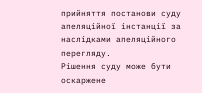прийняття постанови суду апеляційної інстанції за наслідками апеляційного перегляду.
Рішення суду може бути оскаржене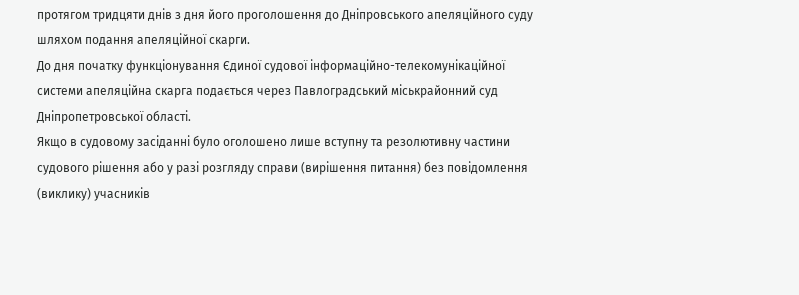протягом тридцяти днів з дня його проголошення до Дніпровського апеляційного суду шляхом подання апеляційної скарги.
До дня початку функціонування Єдиної судової інформаційно-телекомунікаційної системи апеляційна скарга подається через Павлоградський міськрайонний суд Дніпропетровської області.
Якщо в судовому засіданні було оголошено лише вступну та резолютивну частини судового рішення або у разі розгляду справи (вирішення питання) без повідомлення (виклику) учасників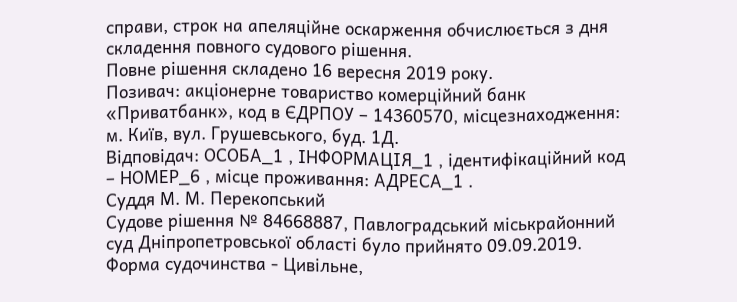справи, строк на апеляційне оскарження обчислюється з дня складення повного судового рішення.
Повне рішення складено 16 вересня 2019 року.
Позивач: акціонерне товариство комерційний банк «Приватбанк», код в ЄДРПОУ – 14360570, місцезнаходження: м. Київ, вул. Грушевського, буд. 1Д.
Відповідач: ОСОБА_1 , ІНФОРМАЦІЯ_1 , ідентифікаційний код – НОМЕР_6 , місце проживання: АДРЕСА_1 .
Суддя М. М. Перекопський
Судове рішення № 84668887, Павлоградський міськрайонний суд Дніпропетровської області було прийнято 09.09.2019. Форма судочинства - Цивільне,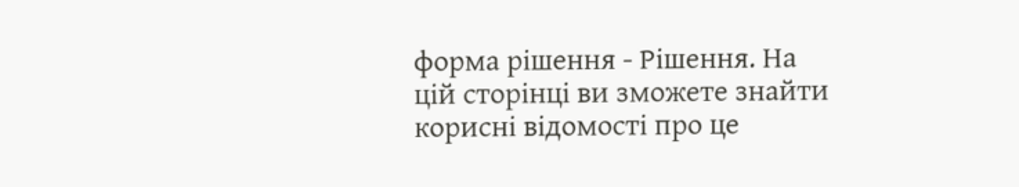форма рішення - Рішення. На цій сторінці ви зможете знайти корисні відомості про це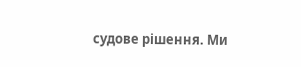судове рішення. Ми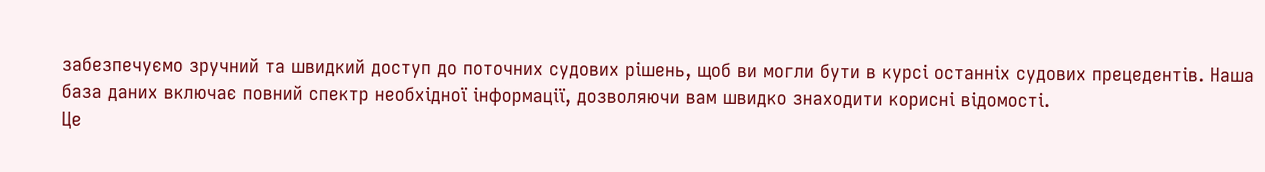забезпечуємо зручний та швидкий доступ до поточних судових рішень, щоб ви могли бути в курсі останніх судових прецедентів. Наша база даних включає повний спектр необхідної інформації, дозволяючи вам швидко знаходити корисні відомості.
Це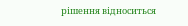рішення відноситься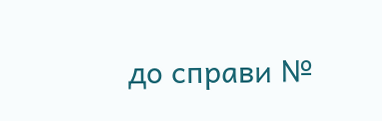до справи №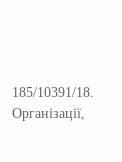185/10391/18. Організації,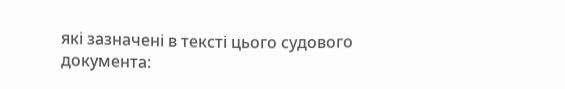які зазначені в тексті цього судового документа: